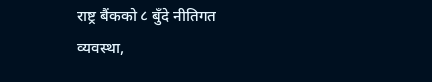राष्ट्र बैंकको ८ बुँदे नीतिगत व्यवस्था,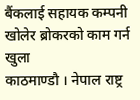बैंकलाई सहायक कम्पनी खोलेर ब्रोकरको काम गर्न खुला
काठमाण्डौ । नेपाल राष्ट्र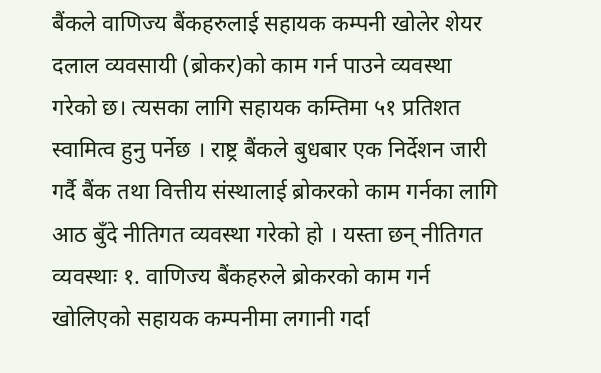बैंकले वाणिज्य बैंकहरुलाई सहायक कम्पनी खोलेर शेयर दलाल व्यवसायी (ब्रोकर)को काम गर्न पाउने व्यवस्था गरेको छ। त्यसका लागि सहायक कम्तिमा ५१ प्रतिशत स्वामित्व हुनु पर्नेछ । राष्ट्र बैंकले बुधबार एक निर्देशन जारी गर्दै बैंक तथा वित्तीय संस्थालाई ब्रोकरको काम गर्नका लागि आठ बुँदे नीतिगत व्यवस्था गरेको हो । यस्ता छन् नीतिगत व्यवस्थाः १. वाणिज्य बैंकहरुले ब्रोकरको काम गर्न खोलिएको सहायक कम्पनीमा लगानी गर्दा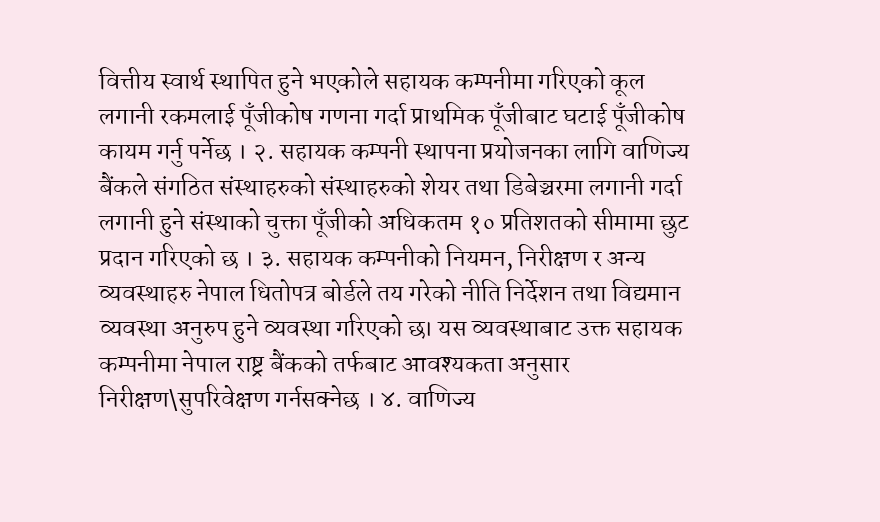वित्तीय स्वार्थ स्थापित हुने भएकोले सहायक कम्पनीमा गरिएको कूल लगानी रकमलाई पूँजीकोष गणना गर्दा प्राथमिक पूँजीबाट घटाई पूँजीकोष कायम गर्नु पर्नेछ । २. सहायक कम्पनी स्थापना प्रयोजनका लागि वाणिज्य बैंकले संगठित संस्थाहरुको संस्थाहरुको शेयर तथा डिबेञ्चरमा लगानी गर्दा लगानी हुने संस्थाको चुक्ता पूँजीको अधिकतम १० प्रतिशतको सीमामा छुट प्रदान गरिएको छ । ३. सहायक कम्पनीको नियमन, निरीक्षण र अन्य व्यवस्थाहरु नेपाल धितोपत्र बोर्डले तय गरेको नीति निर्देशन तथा विद्यमान व्यवस्था अनुरुप हुने व्यवस्था गरिएको छ। यस व्यवस्थाबाट उक्त सहायक कम्पनीमा नेपाल राष्ट्र बैंकको तर्फबाट आवश्यकता अनुसार निरीक्षण\सुपरिवेक्षण गर्नसक्नेछ । ४. वाणिज्य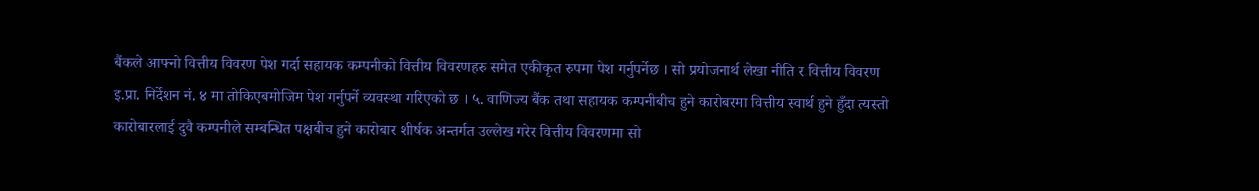बैंकले आफ्नो वित्तीय विवरण पेश गर्दा सहायक कम्पनीको वित्तीय विवरणहरु समेत एकीकृत रुपमा पेश गर्नुपर्नेछ । सो प्रयोजनार्थ लेखा नीति र वित्तीय विवरण इ.प्रा. निर्देशन नं. ४ मा तोकिएबमोजिम पेश गर्नुपर्ने व्यवस्था गरिएको छ । ५. वाणिज्य बैंक तथा सहायक कम्पनीबीच हुने कारोबरमा वित्तीय स्वार्थ हुने हुँदा त्यस्तो कारोबारलाई दुवै कम्पनीले सम्बन्धित पक्षबीच हुने कारोबार शीर्षक अन्तर्गत उल्लेख गरेर वित्तीय विवरणमा सो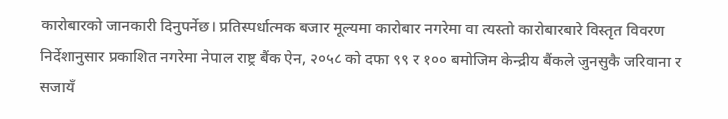कारोबारको जानकारी दिनुपर्नेछ। प्रतिस्पर्धात्मक बजार मूल्यमा कारोबार नगरेमा वा त्यस्तो कारोबारबारे विस्तृत विवरण निर्देशानुसार प्रकाशित नगरेमा नेपाल राष्ट्र बैंक ऐन, २०५८ को दफा ९९ र १०० बमोजिम केन्द्रीय बैंकले जुनसुकै जरिवाना र सजायँ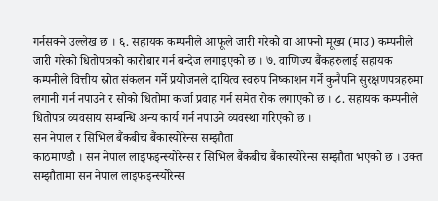गर्नसक्ने उल्लेख छ । ६. सहायक कम्पनीले आफूले जारी गरेको वा आफ्नो मूख्य (माउ) कम्पनीले जारी गरेको धितोपत्रको कारोबार गर्न बन्देज लगाइएको छ । ७. वाणिज्य बैंकहरुलाई सहायक कम्पनीले वित्तीय स्रोत संकलन गर्ने प्रयोजनले दायित्व स्वरुप निष्काशन गर्ने कुनैपनि सुरक्षणपत्रहरुमा लगानी गर्न नपाउने र सोको धितोमा कर्जा प्रवाह गर्न समेत रोक लगाएको छ । ८. सहायक कम्पनीले धितोपत्र व्यवसाय सम्बन्धि अन्य कार्य गर्न नपाउने व्यवस्था गरिएको छ ।
सन नेपाल र सिभिल बैंकबीच बैंकास्योरेन्स सम्झौता
काठमाण्डौ । सन नेपाल लाइफइन्स्योरेन्स र सिभिल बैंकबीच बैंकास्योरेन्स सम्झौता भएको छ । उक्त सम्झौतामा सन नेपाल लाइफइन्स्योरेन्स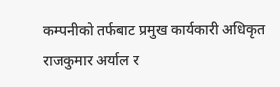कम्पनीको तर्फबाट प्रमुख कार्यकारी अधिकृत राजकुमार अर्याल र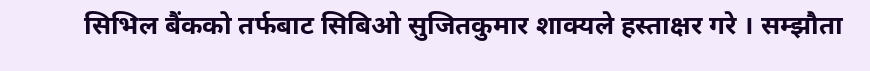सिभिल बैंकको तर्फबाट सिबिओ सुजितकुमार शाक्यले हस्ताक्षर गरे । सम्झौता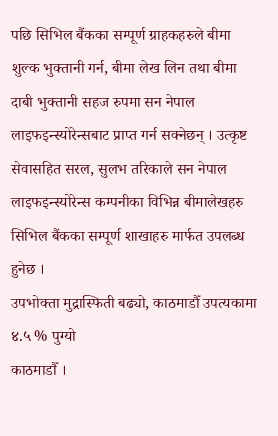पछि सिभिल बैंकका सम्पूर्ण ग्राहकहरुले बीमा शुल्क भुक्तानी गर्न, बीमा लेख लिन तथा बीमा दाबी भुक्तानी सहज रुपमा सन नेपाल लाइफइन्स्योरेन्सबाट प्राप्त गर्न सक्नेछन् । उत्कृष्ट सेवासहित सरल, सुलभ तरिकाले सन नेपाल लाइफइन्स्योरेन्स कम्पनीका विभिन्न बीमालेखहरु सिभिल बैंकका सम्पूर्ण शाखाहरु मार्फत उपलब्ध हुनेछ ।
उपभोक्ता मुद्रास्फिती बढ्यो, काठमाडौँ उपत्यकामा ४.५ % पुग्यो
काठमाडौँ ।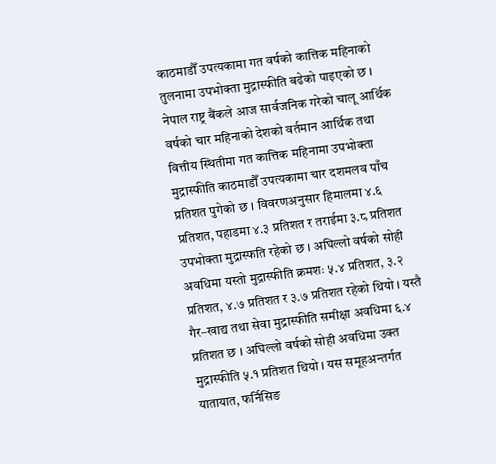काठमाडौँ उपत्यकामा गत वर्षको कात्तिक महिनाको तुलनामा उपभोक्ता मुद्रास्फीति बढेको पाइएको छ । नेपाल राष्ट्र बैंकले आज सार्वजनिक गरेको चालू आर्थिक वर्षको चार महिनाको देशको वर्तमान आर्थिक तथा वित्तीय स्थितीमा गत कात्तिक महिनामा उपभोक्ता मुद्रास्फीति काठमाडौँ उपत्यकामा चार दशमलव पाँच प्रतिशत पुगेको छ । विवरणअनुसार हिमालमा ४.६ प्रतिशत, पहाडमा ४.३ प्रतिशत र तराईमा ३.८ प्रतिशत उपभोक्ता मुद्रास्फति रहेको छ । अघिल्लो वर्षको सोही अवधिमा यस्तो मुद्रास्फीति क्रमशः ५.४ प्रतिशत, ३.२ प्रतिशत, ४.७ प्रतिशत र ३.७ प्रतिशत रहेको थियो । यस्तै गैर–खाद्य तथा सेवा मुद्रास्फीति समीक्षा अवधिमा ६.४ प्रतिशत छ । अघिल्लो वर्षको सोही अवधिमा उक्त मुद्रास्फीति ५.१ प्रतिशत थियो । यस समूहअन्तर्गत यातायात, फर्निसिङ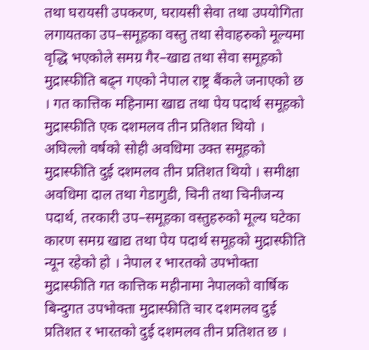तथा घरायसी उपकरण, घरायसी सेवा तथा उपयोगिता लगायतका उप–समूहका वस्तु तथा सेवाहरुको मूल्यमा वृद्धि भएकोले समग्र गैर–खाद्य तथा सेवा समूहको मुद्रास्फीति बढ्न गएको नेपाल राष्ट्र बैंकले जनाएको छ । गत कात्तिक महिनामा खाद्य तथा पेय पदार्थ समूहको मुद्रास्फीति एक दशमलव तीन प्रतिशत थियो । अघिल्लो वर्षको सोही अवधिमा उक्त समूहको मुद्रास्फीति दुई दशमलव तीन प्रतिशत थियो । समीक्षा अवधिमा दाल तथा गेडागुडी, चिनी तथा चिनीजन्य पदार्थ, तरकारी उप–समूहका वस्तुहरुको मूल्य घटेका कारण समग्र खाद्य तथा पेय पदार्थ समूहको मुद्रास्फीति न्यून रहेको हो । नेपाल र भारतको उपभोक्ता मुद्रास्फीति गत कात्तिक महीनामा नेपालको वार्षिक बिन्दुगत उपभोक्ता मुद्रास्फीति चार दशमलव दुई प्रतिशत र भारतको दुई दशमलव तीन प्रतिशत छ ।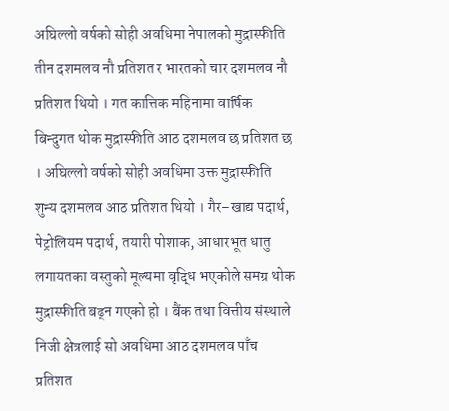अघिल्लो वर्षको सोही अवधिमा नेपालको मुद्रास्फीति तीन दशमलव नौ प्रतिशत र भारतको चार दशमलव नौ प्रतिशत थियो । गत कात्तिक महिनामा वार्षिक बिन्दुगत थोक मुद्रास्फीति आठ दशमलव छ प्रतिशत छ । अघिल्लो वर्षको सोही अवधिमा उक्त मुद्रास्फीति शुन्य दशमलव आठ प्रतिशत थियो । गैर–खाद्य पदार्थ, पेट्रोलियम पदार्थ, तयारी पोशाक, आधारभूत धातु लगायतका वस्तुको मूल्यमा वृद्धि भएकोले समग्र थोक मुद्रास्फीति बढ्न गएको हो । बैंक तथा वित्तीय संस्थाले निजी क्षेत्रलाई सो अवधिमा आठ दशमलव पाँच प्रतिशत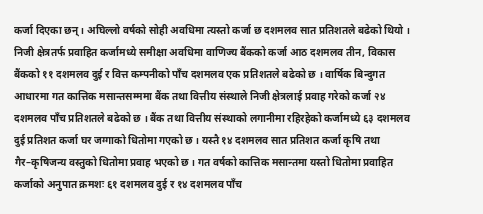कर्जा दिएका छन् । अघिल्लो वर्षको सोही अवधिमा त्यस्तो कर्जा छ दशमलव सात प्रतिशतले बढेको थियो । निजी क्षेत्रतर्फ प्रवाहित कर्जामध्ये समीक्षा अवधिमा वाणिज्य बैंकको कर्जा आठ दशमलव तीन, विकास बैंकको ११ दशमलव दुई र वित्त कम्पनीको पाँच दशमलव एक प्रतिशतले बढेको छ । वार्षिक बिन्दुगत आधारमा गत कात्तिक मसान्तसम्ममा बैंक तथा वित्तीय संस्थाले निजी क्षेत्रलाई प्रवाह गरेको कर्जा २४ दशमलव पाँच प्रतिशतले बढेको छ । बैंक तथा वित्तीय संस्थाको लगानीमा रहिरहेको कर्जामध्ये ६३ दशमलव दुई प्रतिशत कर्जा घर जग्गाको धितोमा गएको छ । यस्तै १४ दशमलव सात प्रतिशत कर्जा कृषि तथा गैर–कृषिजन्य वस्तुको धितोमा प्रवाह भएको छ । गत वर्षको कात्तिक मसान्तमा यस्तो धितोमा प्रवाहित कर्जाको अनुपात क्रमशः ६१ दशमलव दुई र १४ दशमलव पाँच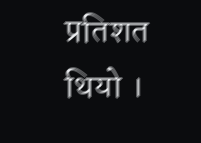प्रतिशत थियो ।